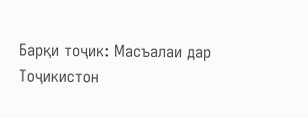Барқи тоҷик: Масъалаи дар Тоҷикистон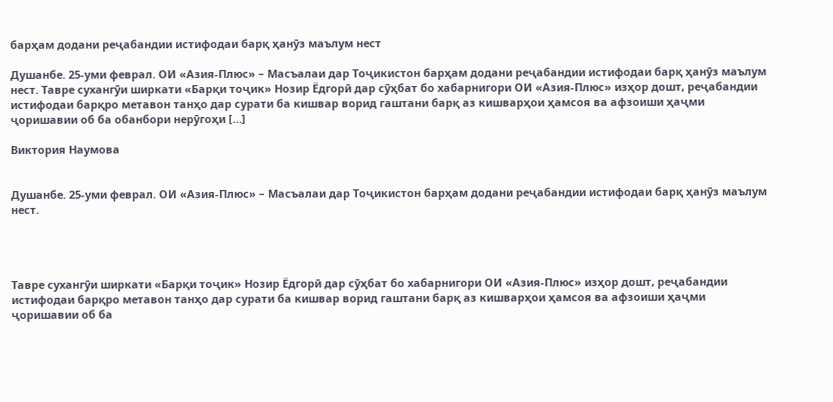барҳам додани реҷабандии истифодаи барқ ҳанӯз маълум нест

Душанбе. 25-уми феврал. ОИ «Азия-Плюс» – Масъалаи дар Тоҷикистон барҳам додани реҷабандии истифодаи барқ ҳанӯз маълум нест. Тавре сухангӯи ширкати «Барқи тоҷик» Нозир Ёдгорӣ дар сӯҳбат бо хабарнигори ОИ «Азия-Плюс» изҳор дошт, реҷабандии истифодаи барқро метавон танҳо дар сурати ба кишвар ворид гаштани барқ аз кишварҳои ҳамсоя ва афзоиши ҳаҷми ҷоришавии об ба обанбори нерӯгоҳи […]

Виктория Наумова


Душанбе. 25-уми феврал. ОИ «Азия-Плюс» – Масъалаи дар Тоҷикистон барҳам додани реҷабандии истифодаи барқ ҳанӯз маълум нест.




Тавре сухангӯи ширкати «Барқи тоҷик» Нозир Ёдгорӣ дар сӯҳбат бо хабарнигори ОИ «Азия-Плюс» изҳор дошт, реҷабандии истифодаи барқро метавон танҳо дар сурати ба кишвар ворид гаштани барқ аз кишварҳои ҳамсоя ва афзоиши ҳаҷми ҷоришавии об ба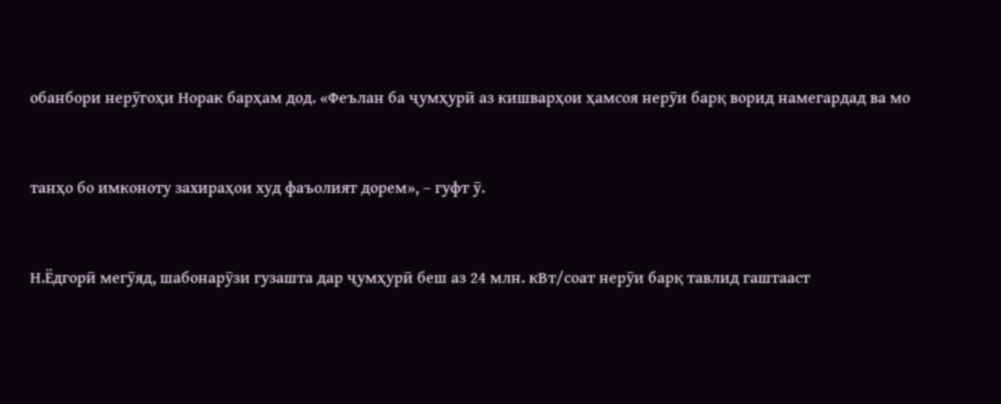обанбори нерӯгоҳи Норак барҳам дод. «Феълан ба ҷумҳурӣ аз кишварҳои ҳамсоя нерӯи барқ ворид намегардад ва мо



танҳо бо имконоту захираҳои худ фаъолият дорем», – гуфт ӯ.



Н.Ёдгорӣ мегӯяд, шабонарӯзи гузашта дар ҷумҳурӣ беш аз 24 млн. кВт/соат нерӯи барқ тавлид гаштааст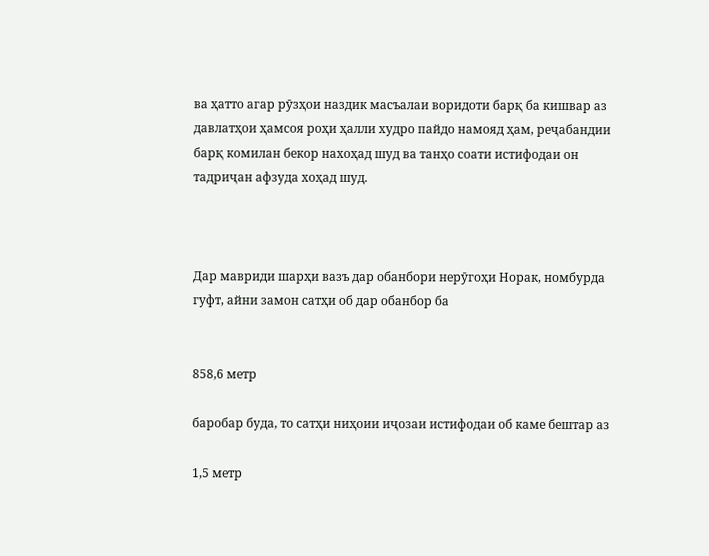ва ҳатто агар рӯзҳои наздик масъалаи воридоти барқ ба кишвар аз давлатҳои ҳамсоя роҳи ҳалли худро пайдо намояд ҳам, реҷабандии барқ комилан бекор нахоҳад шуд ва танҳо соати истифодаи он тадриҷан афзуда хоҳад шуд.



Дар мавриди шарҳи вазъ дар обанбори нерӯгоҳи Норак, номбурда гуфт, айни замон сатҳи об дар обанбор ба


858,6 метр

баробар буда, то сатҳи ниҳоии иҷозаи истифодаи об каме бештар аз

1,5 метр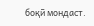боқӣ мондаст.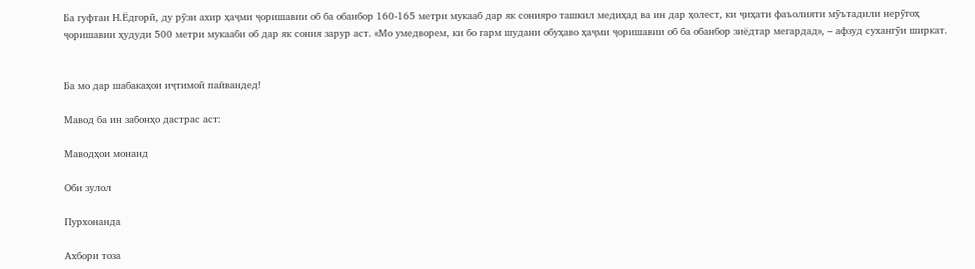Ба гуфтаи Н.Ёдгорӣ, ду рӯзи ахир ҳаҷми ҷоришавии об ба обанбор 160-165 метри мукааб дар як сонияро ташкил медиҳад ва ин дар ҳолест, ки ҷиҳати фаъолияти мӯътадили нерӯгоҳ ҷоришавии ҳудуди 500 метри мукааби об дар як сония зарур аст. «Мо умедворем, ки бо гарм шудани обуҳаво ҳаҷми ҷоришавии об ба обанбор зиёдтар мегардад», – афзуд сухангӯи ширкат.


Ба мо дар шабакаҳои иҷтимоӣ пайвандед!

Мавод ба ин забонҳо дастрас аст:

Маводҳои монанд

Оби зулол

Пурхонанда

Ахбори тоза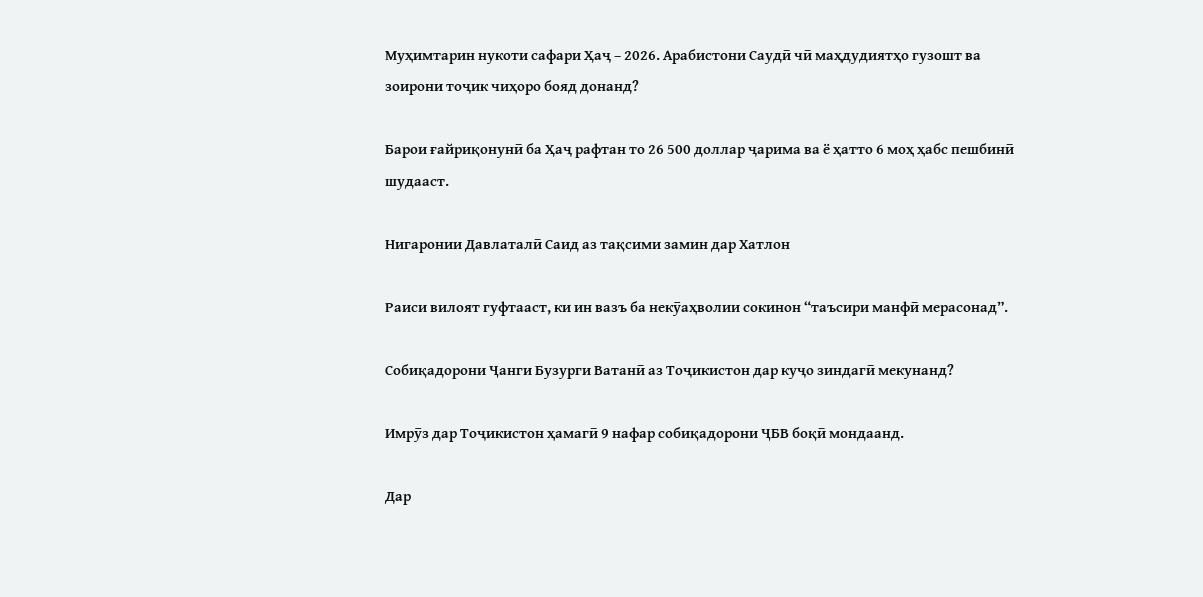Муҳимтарин нукоти сафари Ҳаҷ – 2026. Арабистони Саудӣ чӣ маҳдудиятҳо гузошт ва зоирони тоҷик чиҳоро бояд донанд?

Барои ғайриқонунӣ ба Ҳаҷ рафтан то 26 500 доллар ҷарима ва ё ҳатто 6 моҳ ҳабс пешбинӣ шудааст.

Нигаронии Давлаталӣ Саид аз тақсими замин дар Хатлон

Раиси вилоят гуфтааст, ки ин вазъ ба некӯаҳволии сокинон “таъсири манфӣ мерасонад”.

Собиқадорони Ҷанги Бузурги Ватанӣ аз Тоҷикистон дар куҷо зиндагӣ мекунанд?

Имрӯз дар Тоҷикистон ҳамагӣ 9 нафар собиқадорони ҶБВ боқӣ мондаанд.

Дар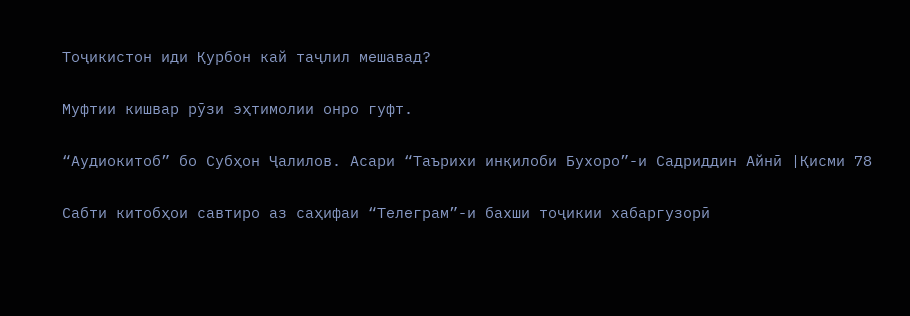Тоҷикистон иди Қурбон кай таҷлил мешавад?

Муфтии кишвар рӯзи эҳтимолии онро гуфт.

“Аудиокитоб” бо Субҳон Ҷалилов. Асари “Таърихи инқилоби Бухоро”-и Садриддин Айнӣ |Қисми 78

Cабти китобҳои савтиро аз саҳифаи “Телеграм”-и бахши тоҷикии хабаргузорӣ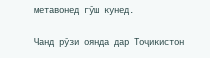метавонед гӯш кунед.

Чанд рӯзи оянда дар Тоҷикистон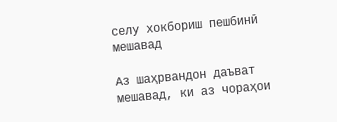селу хокбориш пешбинӣ мешавад

Аз шаҳрвандон даъват мешавад, ки аз чораҳои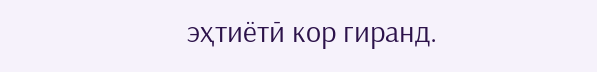эҳтиётӣ кор гиранд.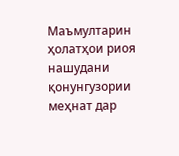Маъмултарин ҳолатҳои риоя нашудани қонунгузории меҳнат дар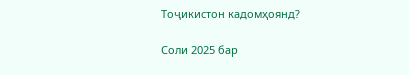Тоҷикистон кадомҳоянд?

Соли 2025 бар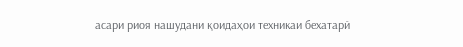асари риоя нашудани қоидаҳои техникаи бехатарӣ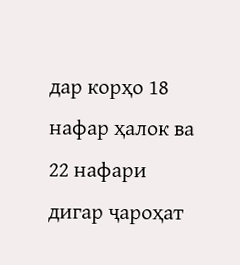дар корҳо 18 нафар ҳалок ва 22 нафари дигар ҷароҳат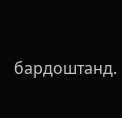бардоштанд.